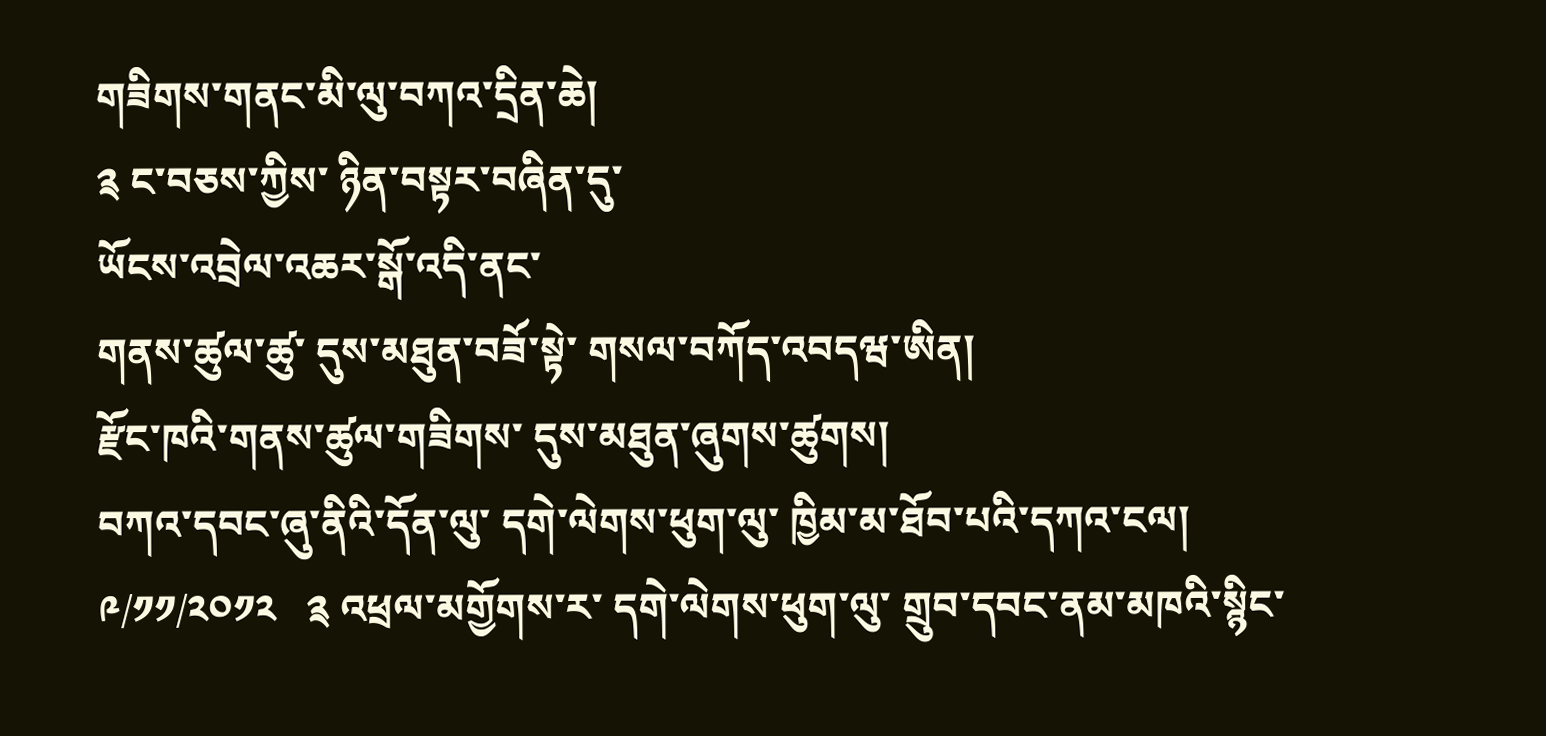གཟིགས་གནང་མི་ལུ་བཀའ་དྲིན་ཆེ།
༉ ང་བཅས་ཀྱིས་ ཉིན་བསྟར་བཞིན་དུ་
ཡོངས་འབྲེལ་འཆར་སྒོ་འདི་ནང་
གནས་ཚུལ་ཚུ་ དུས་མཐུན་བཟོ་སྟེ་ གསལ་བཀོད་འབདཝ་ཨིན།
རྫོང་ཁའི་གནས་ཚུལ་གཟིགས་ དུས་མཐུན་ཞུགས་ཚུགས།
བཀའ་དབང་ཞུ་ནིའི་དོན་ལུ་ དགེ་ལེགས་ཕུག་ལུ་ ཁྱིམ་མ་ཐོབ་པའི་དཀའ་ངལ།
༩/༡༡/༢༠༡༢   ༉ འཕྲལ་མགྱོགས་ར་ དགེ་ལེགས་ཕུག་ལུ་ གྲུབ་དབང་ནམ་མཁའི་སྙིང་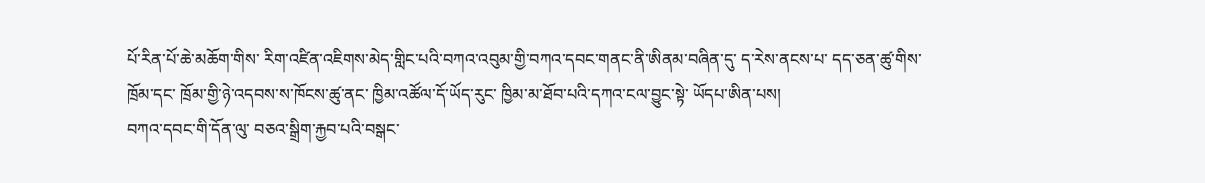པོ་རིན་པོ་ཆེ་མཆོག་གིས་ རིག་འཛིན་འཇིགས་མེད་གླིང་པའི་བཀའ་འབུམ་གྱི་བཀའ་དབང་གནང་ནི་ཨིནམ་བཞིན་དུ་ ད་རེས་ནངས་པ་ དད་ཅན་ཚུ་གིས་ ཁྲོམ་དང་ ཁྲོམ་གྱི་ཉེ་འདབས་ས་ཁོངས་ཚུ་ནང་ ཁྱིམ་འཚོལ་དོ་ཡོད་རུང་ ཁྱིམ་མ་ཐོབ་པའི་དཀའ་ངལ་བྱུང་སྟེ་ ཡོདཔ་ཨིན་པས།
བཀའ་དབང་གི་དོན་ལུ་ བཅའ་སྒྲིག་རྐྱབ་པའི་བསྒང་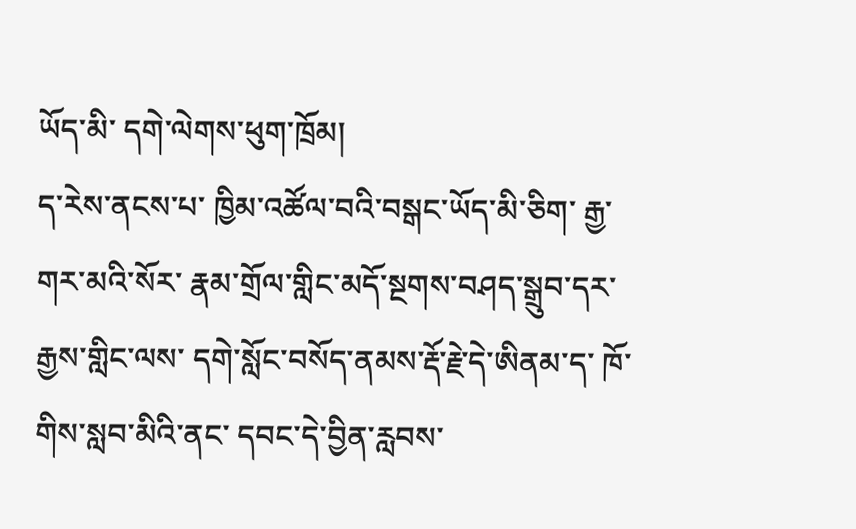ཡོད་མི་ དགེ་ལེགས་ཕུག་ཁྲོམ།
ད་རེས་ནངས་པ་ ཁྱིམ་འཚོལ་བའི་བསྒང་ཡོད་མི་ཅིག་ རྒྱ་གར་མའི་སོར་ རྣམ་གྲོལ་གླིང་མདོ་སྔགས་བཤད་སྒྲུབ་དར་རྒྱས་གླིང་ལས་ དགེ་སློང་བསོད་ནམས་རྡོ་རྗེ་དེ་ཨིནམ་ད་ ཁོ་གིས་སླབ་མིའི་ནང་ དབང་དེ་བྱིན་རླབས་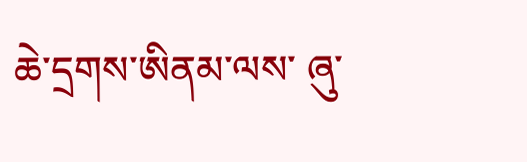ཆེ་དྲགས་ཨིནམ་ལས་ ཞུ་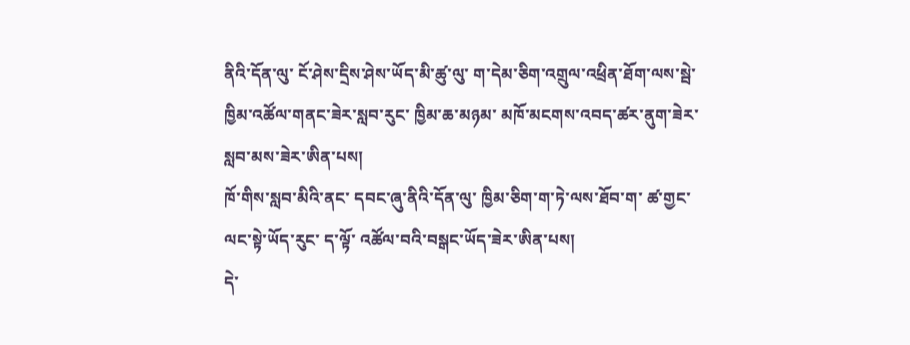ནིའི་དོན་ལུ་ ངོ་ཤེས་དྲིས་ཤེས་ཡོད་མི་ཚུ་ལུ་ ག་དེམ་ཅིག་འགྲུལ་འཕྲིན་ཐོག་ལས་སྦེ་ ཁྱིམ་འཚོལ་གནང་ཟེར་སླབ་རུང་ ཁྱིམ་ཆ་མཉམ་ མཁོ་མངགས་འབད་ཚར་ནུག་ཟེར་ སླབ་མས་ཟེར་ཨིན་པས།
ཁོ་གིས་སླབ་མིའི་ནང་ དབང་ཞུ་ནིའི་དོན་ལུ་ ཁྱིམ་ཅིག་ག་ཏེ་ལས་ཐོབ་ག་ ཚ་གྱང་ལང་སྟེ་ཡོད་རུང་ ད་ལྟོ་ འཚོལ་བའི་བསྒང་ཡོད་ཟེར་ཨིན་པས།
དེ་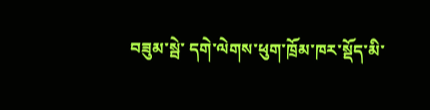བཟུམ་སྦེ་ དགེ་ལེགས་ཕུག་ཁྲོམ་ཁར་སྡོད་མི་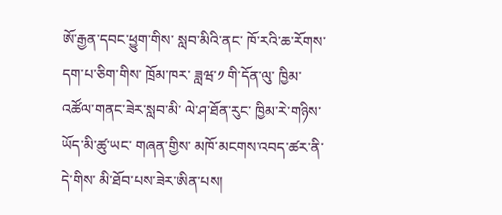ཨོ་རྒྱན་དབང་ཕྱུག་གིས་ སླབ་མིའི་ནང་ ཁོ་རའི་ཆ་རོགས་དག་པ་ཅིག་གིས་ ཁྲོམ་ཁར་ ཟླཝ་༡ གི་དོན་ལུ་ ཁྱིམ་འཚོལ་གནང་ཟེར་སླབ་མི་ ལེ་ཤ་ཐོན་རུང་ ཁྱིམ་རེ་གཉིས་ཡོད་མི་ཚུ་ཡང་ གཞན་གྱིས་ མཁོ་མངགས་འབད་ཚར་ནི་དེ་གིས་ མི་ཐོབ་པས་ཟེར་ཨིན་པས།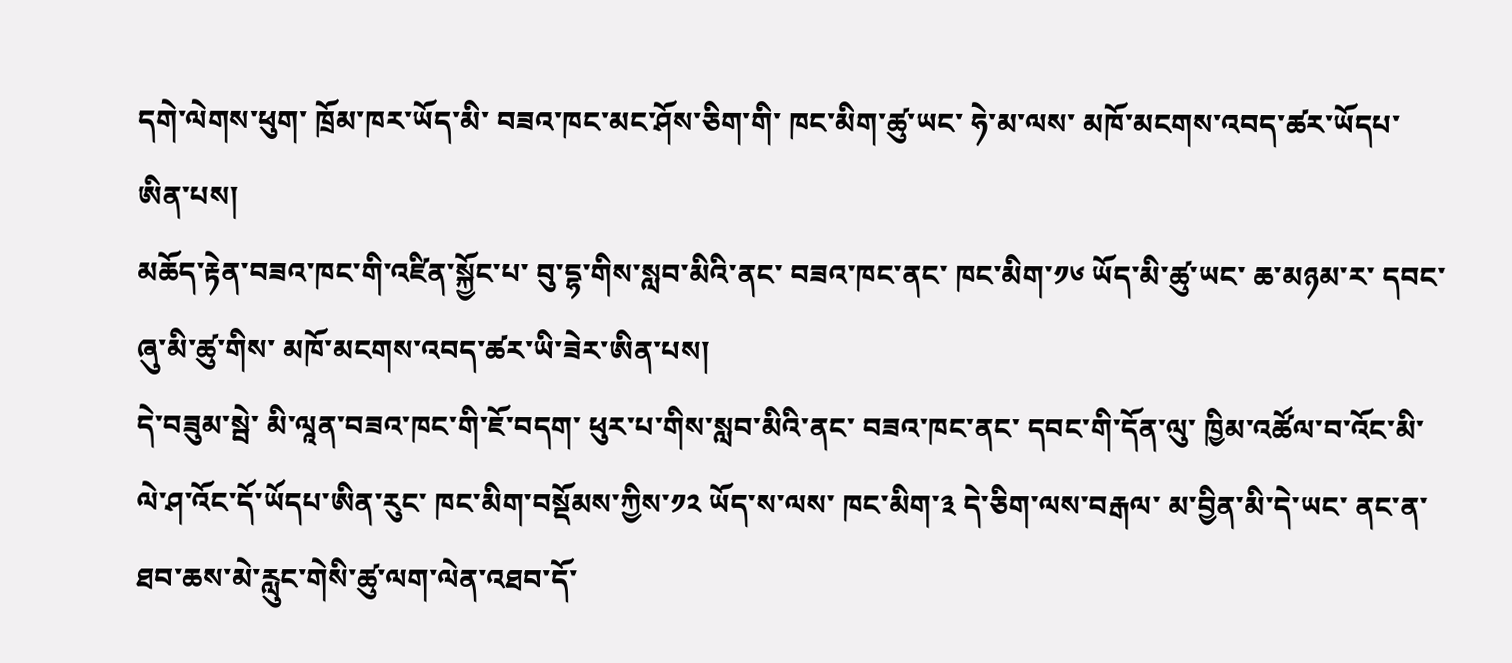དགེ་ལེགས་ཕུག་ ཁྲོམ་ཁར་ཡོད་མི་ བཟའ་ཁང་མང་ཤོས་ཅིག་གི་ ཁང་མིག་ཚུ་ཡང་ ཧེ་མ་ལས་ མཁོ་མངགས་འབད་ཚར་ཡོདཔ་ཨིན་པས།
མཆོད་རྟེན་བཟའ་ཁང་གི་འཛིན་སྐྱོང་པ་ བུ་དྷ་གིས་སླབ་མིའི་ནང་ བཟའ་ཁང་ནང་ ཁང་མིག་༡༦ ཡོད་མི་ཚུ་ཡང་ ཆ་མཉམ་ར་ དབང་ཞུ་མི་ཚུ་གིས་ མཁོ་མངགས་འབད་ཚར་ཡི་ཟེར་ཨིན་པས།
དེ་བཟུམ་སྦེ་ མི་ལཱན་བཟའ་ཁང་གི་ཇོ་བདག་ ཕུར་པ་གིས་སླབ་མིའི་ནང་ བཟའ་ཁང་ནང་ དབང་གི་དོན་ལུ་ ཁྱིམ་འཚོལ་བ་འོང་མི་ ལེ་ཤ་འོང་དོ་ཡོདཔ་ཨིན་རུང་ ཁང་མིག་བསྡོམས་ཀྱིས་༡༢ ཡོད་ས་ལས་ ཁང་མིག་༣ དེ་ཅིག་ལས་བརྒལ་ མ་བྱིན་མི་དེ་ཡང་ ནང་ན་ ཐབ་ཆས་མེ་རླུང་གེསི་ཚུ་ལག་ལེན་འཐབ་དོ་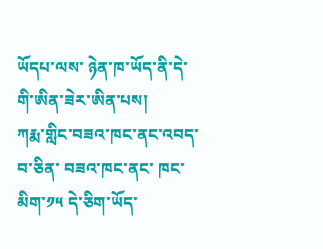ཡོདཔ་ལས་ ཉེན་ཁ་ཡོད་ནི་དེ་གི་ཨིན་ཟེར་ཨིན་པས།
ཀརྨ་གླིང་བཟའ་ཁང་ནང་འབད་བ་ཅིན་ བཟའ་ཁང་ནང་ ཁང་མིག་༡༥ དེ་ཅིག་ཡོད་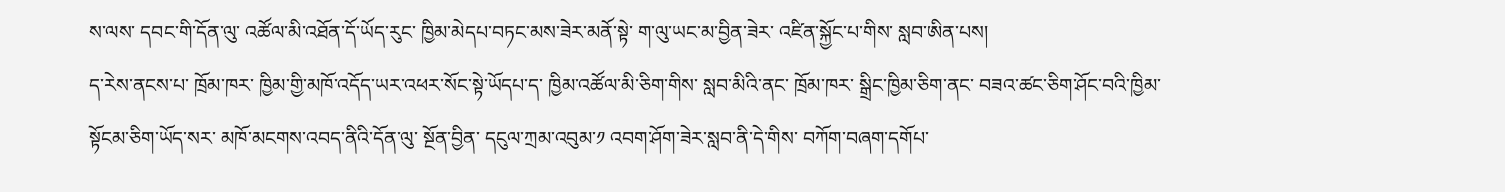ས་ལས་ དབང་གི་དོན་ལུ་ འཚོལ་མི་འཐོན་དོ་ཡོད་རུང་ ཁྱིམ་མེདཔ་བཏང་མས་ཟེར་མནོ་སྟེ་ ག་ལུ་ཡང་མ་བྱིན་ཟེར་ འཛིན་སྐྱོང་པ་གིས་ སླབ་ཨིན་པས།
ད་རེས་ནངས་པ་ ཁྲོམ་ཁར་ ཁྱིམ་གྱི་མཁོ་འདོད་ཡར་འཕར་སོང་སྟེ་ཡོདཔ་ད་ ཁྱིམ་འཚོལ་མི་ཅིག་གིས་ སླབ་མིའི་ནང་ ཁྲོམ་ཁར་ སྒྲིང་ཁྱིམ་ཅིག་ནང་ བཟའ་ཚང་ཅིག་ཤོང་བའི་ཁྱིམ་ སྟོངམ་ཅིག་ཡོད་སར་ མཁོ་མངགས་འབད་ནིའི་དོན་ལུ་ སྔོན་བྱིན་ དངུལ་ཀྲམ་འབུམ་༡ འབག་ཤོག་ཟེར་སླབ་ནི་དེ་གིས་ བཀོག་བཞག་དགོཔ་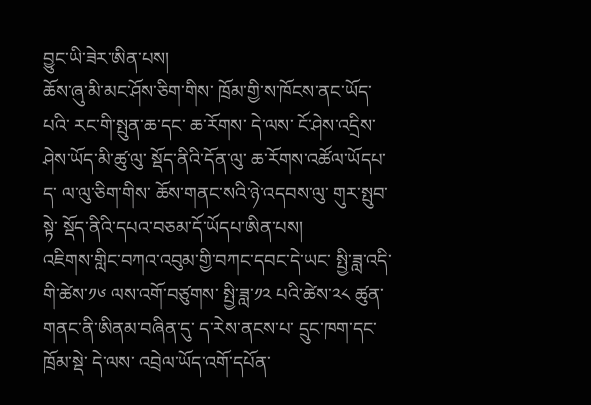བྱུང་ཡི་ཟེར་ཨིན་པས།
ཆོས་ཞུ་མི་མང་ཤོས་ཅིག་གིས་ ཁྲོམ་གྱི་ས་ཁོངས་ནང་ཡོད་པའི་ རང་གི་སྤུན་ཆ་དང་ ཆ་རོགས་ དེ་ལས་ ངོ་ཤེས་འདྲིས་ཤེས་ཡོད་མི་ཚུ་ལུ་ སྡོད་ནིའི་དོན་ལུ་ ཆ་རོགས་འཚོལ་ཡོདཔ་ད་ ལ་ལུ་ཅིག་གིས་ ཆོས་གནང་སའི་ཉེ་འདབས་ལུ་ གུར་སྤུབ་སྟེ་ སྡོད་ནིའི་དཔའ་བཅམ་དོ་ཡོདཔ་ཨིན་པས།
འཇིགས་གླིང་བཀའ་འབུམ་གྱི་བཀང་དབང་དེ་ཡང་ སྤྱི་ཟླ་འདི་གི་ཚེས་༡༦ ལས་འགོ་བཙུགས་ སྤྱི་ཟླ་༡༢ པའི་ཚེས་༢༨ ཚུན་ གནང་ནི་ཨིནམ་བཞིན་དུ་ ད་རེས་ནངས་པ་ དྲུང་ཁག་དང་ ཁྲོམ་སྡེ་ དེ་ལས་ འབྲེལ་ཡོད་འགོ་དཔོན་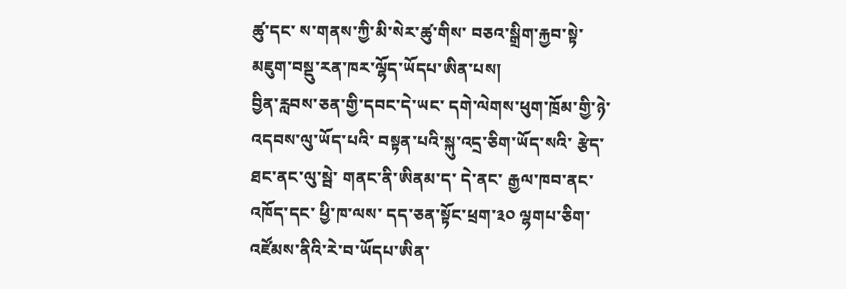ཚུ་དང་ ས་གནས་ཀྱི་མི་སེར་ཚུ་གིས་ བཅའ་སྒྲིག་རྐྱབ་སྟེ་ མཇུག་བསྡུ་རན་ཁར་ལྷོད་ཡོདཔ་ཨིན་པས།
བྱིན་རླབས་ཅན་གྱི་དབང་དེ་ཡང་ དགེ་ལེགས་ཕུག་ཁྲོམ་གྱི་ཉེ་འདབས་ལུ་ཡོད་པའི་ བསྟན་པའི་སྐུ་འདྲ་ཅིག་ཡོད་སའི་ རྩེད་ཐང་ནང་ལུ་སྦེ་ གནང་ནི་ཨིནམ་ད་ དེ་ནང་ རྒྱལ་ཁབ་ནང་འཁོད་དང་ ཕྱི་ཁ་ལས་ དད་ཅན་སྟོང་ཕྲག་༣༠ ལྷགཔ་ཅིག་ འཛོམས་ནིའི་རེ་བ་ཡོདཔ་ཨིན་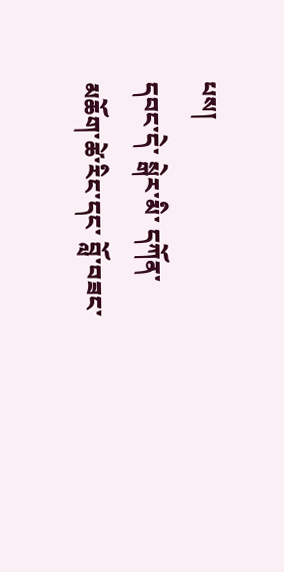པས།
དབང་དེ་ སྒེར་མི་ དཀོན་མཆོག་ཚེ་རིང་དང་ བློ་བཟང་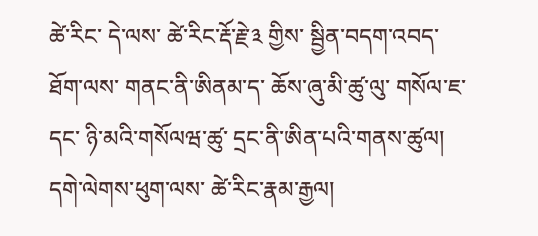ཚེ་རིང་ དེ་ལས་ ཚེ་རིང་རྡོ་རྗེ་༣ གྱིས་ སྦྱིན་བདག་འབད་ཐོག་ལས་ གནང་ནི་ཨིནམ་ད་ ཆོས་ཞུ་མི་ཚུ་ལུ་ གསོལ་ཇ་དང་ ཉི་མའི་གསོལཝ་ཚུ་ དྲང་ནི་ཨིན་པའི་གནས་ཚུལ།
དགེ་ལེགས་ཕུག་ལས་ ཚེ་རིང་རྣམ་རྒྱལ།